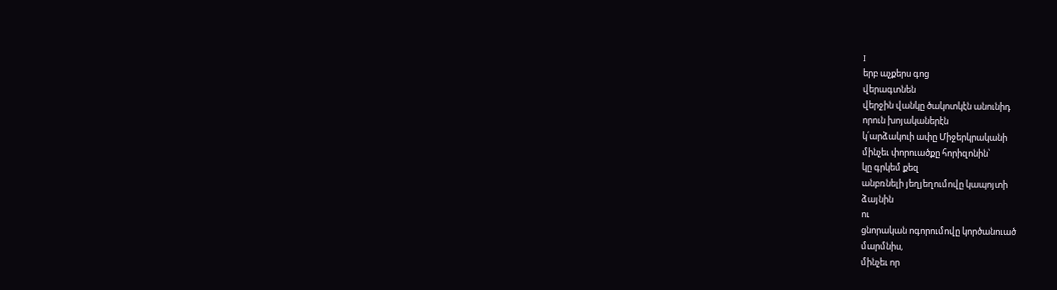I
երբ աչքերս գոց
վերագտնեն
վերջին վանկը ծակոտկէն անունիդ
որուն խոյականերէն
կ՛արձակուի ափը Միջերկրականի
մինչեւ փորուածքը հորիզոնին՝
կը գրկեմ քեզ
անբռնելի յեղյեղումովը կապոյտի
ձայնին
ու
ցնորական ոգորումովը կործանուած
մարմնիս,
մինչեւ որ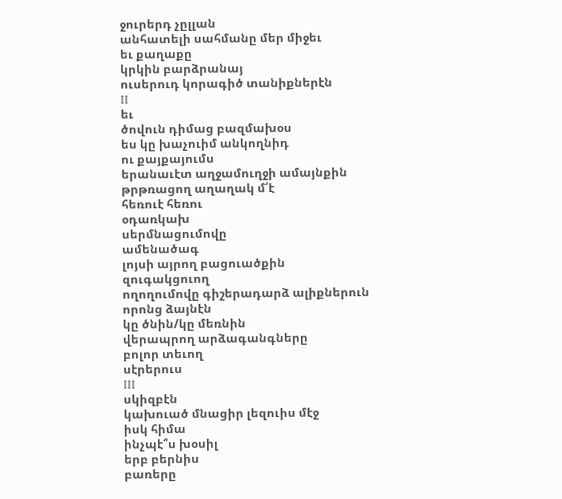ջուրերդ չըլլան
անհատելի սահմանը մեր միջեւ
եւ քաղաքը
կրկին բարձրանայ
ուսերուդ կորագիծ տանիքներէն
II
եւ
ծովուն դիմաց բազմախօս
ես կը խաչուիմ անկողնիդ
ու քայքայումս
երանաւէտ աղջամուղջի ամայնքին
թրթռացող աղաղակ մ՛է
հեռուէ հեռու
օդառկախ
սերմնացումովը
ամենածագ
լոյսի այրող բացուածքին
զուգակցուող
ողողումովը գիշերադարձ ալիքներուն
որոնց ձայնէն
կը ծնին/կը մեռնին
վերապրող արձագանգները
բոլոր տեւող
սէրերուս
III
սկիզբէն
կախուած մնացիր լեզուիս մէջ
իսկ հիմա
ինչպէ՞ս խօսիլ
երբ բերնիս
բառերը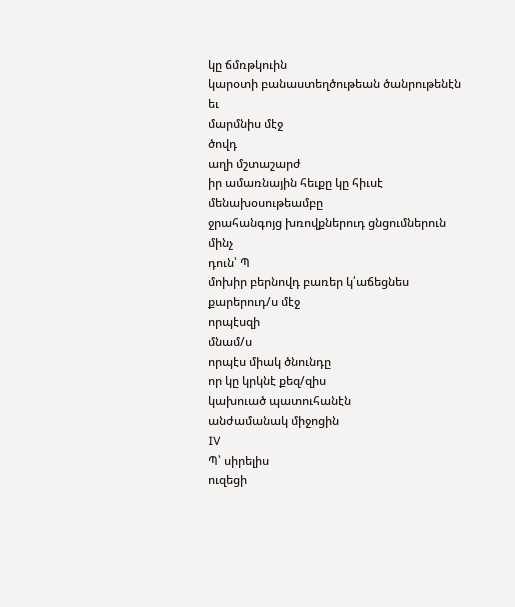կը ճմռթկուին
կարօտի բանաստեղծութեան ծանրութենէն
եւ
մարմնիս մէջ
ծովդ
աղի մշտաշարժ
իր ամառնային հեւքը կը հիւսէ
մենախօսութեամբը
ջրահանգոյց խռովքներուդ ցնցումներուն
մինչ
դուն՝ Պ
մոխիր բերնովդ բառեր կ՛աճեցնես
քարերուդ/ս մէջ
որպէսզի
մնամ/ս
որպէս միակ ծնունդը
որ կը կրկնէ քեզ/զիս
կախուած պատուհանէն
անժամանակ միջոցին
IV
Պ՝ սիրելիս
ուզեցի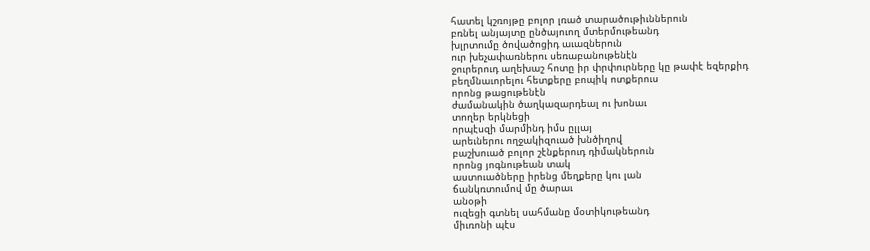հատել կշռոյթը բոլոր լռած տարածութիւններուն
բռնել անյայտը ընծայուող մտերմութեանդ
խլրտումը ծովածոցիդ աւազներուն
ուր խեչափառներու սեռաբանութենէն
ջուրերուդ աղեխաշ հոտը իր փրփուրները կը թափէ եզերքիդ
բեղմնաւորելու հետքերը բոպիկ ոտքերուս
որոնց թացութենէն
ժամանակին ծաղկազարդեալ ու խոնաւ
տողեր երկնեցի
որպէսզի մարմինդ իմս ըլլայ
արեւներու ողջակիզուած խնծիղով
բաշխուած բոլոր շէնքերուդ դիմակներուն
որոնց յոգնութեան տակ
աստուածները իրենց մեղքերը կու լան
ճանկռտումով մը ծարաւ
անօթի
ուզեցի գտնել սահմանը մօտիկութեանդ
միւռոնի պէս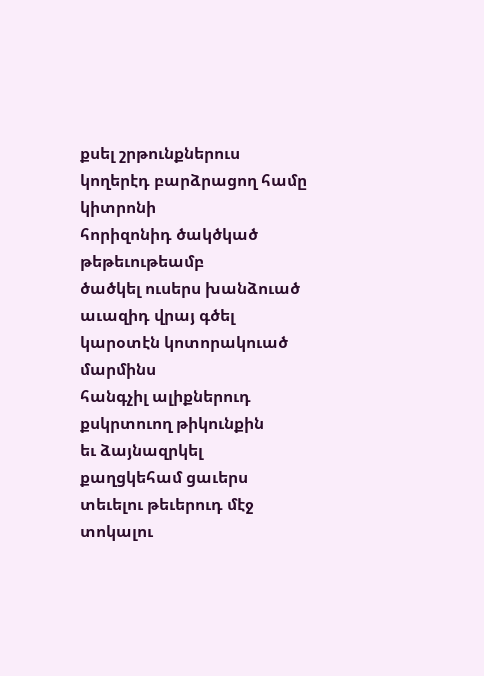քսել շրթունքներուս
կողերէդ բարձրացող համը կիտրոնի
հորիզոնիդ ծակծկած թեթեւութեամբ
ծածկել ուսերս խանձուած
աւազիդ վրայ գծել կարօտէն կոտորակուած մարմինս
հանգչիլ ալիքներուդ քսկրտուող թիկունքին
եւ ձայնազրկել քաղցկեհամ ցաւերս
տեւելու թեւերուդ մէջ
տոկալու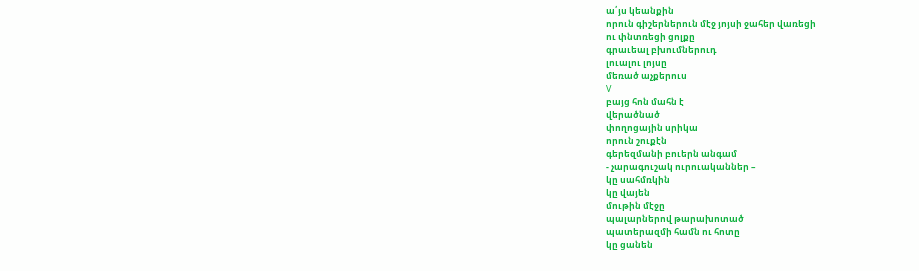ա՛յս կեանքին
որուն գիշերներուն մէջ յոյսի ջահեր վառեցի
ու փնտռեցի ցոլքը
գրաւեալ բխումներուդ
լուալու լոյսը
մեռած աչքերուս
V
բայց հոն մահն է
վերածնած
փողոցային սրիկա
որուն շուքէն
գերեզմանի բուերն անգամ
- չարագուշակ ուրուականներ –
կը սահմռկին
կը վայեն
մութին մէջը
պալարներով թարախոտած
պատերազմի համն ու հոտը
կը ցանեն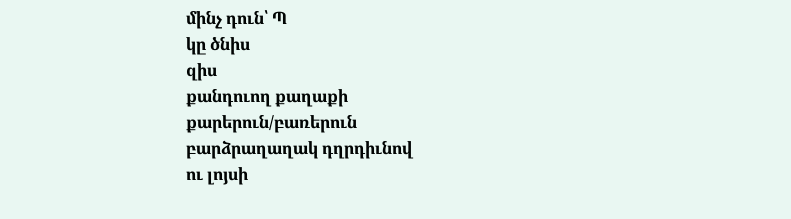մինչ դուն՝ Պ
կը ծնիս
զիս
քանդուող քաղաքի
քարերուն/բառերուն
բարձրաղաղակ դղրդիւնով
ու լոյսի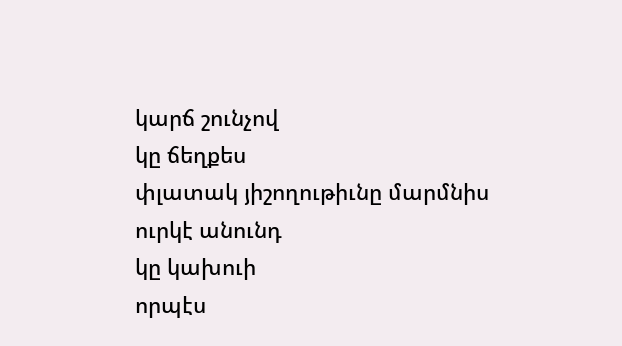կարճ շունչով
կը ճեղքես
փլատակ յիշողութիւնը մարմնիս
ուրկէ անունդ
կը կախուի
որպէս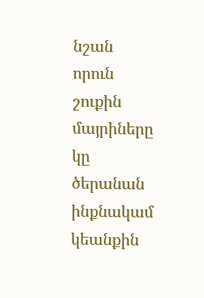նշան
որուն շուքին
մայրիները կը ծերանան ինքնակամ
կեանքին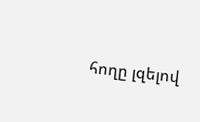հողը լզելով